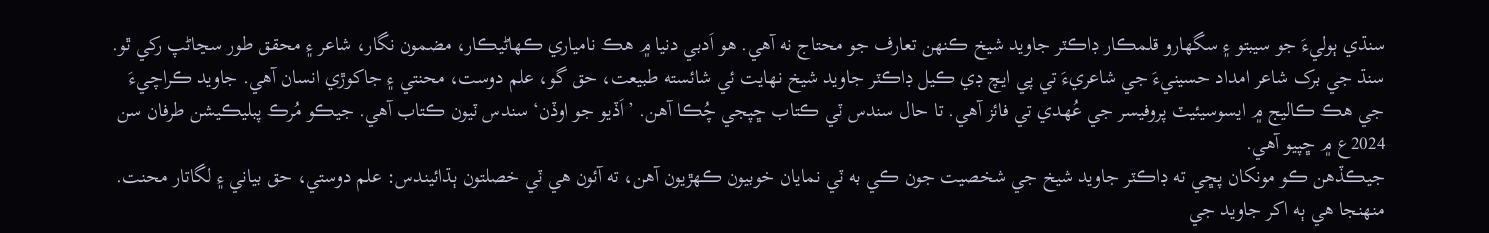سنڌي ٻوليءَ جو سيبتو ۽ سگھارو قلمڪار ڊاڪٽر جاويد شيخ ڪنھن تعارف جو محتاج نه آهي. ھو اَدبي دنيا ۾ ھڪ نامياري ڪھاڻيڪار، مضمون نگار، شاعر ۽ محقق طور سڃاڻپ رکي ٿو. سنڌ جي برک شاعر امداد حسينيءَ جي شاعريءَ تي پي ايچ ڊي ڪيل ڊاڪٽر جاويد شيخ نھايت ئي شائسته طبيعت، حق گو، علم دوست، محنتي ۽ جاکوڙي انسان آھي. جاويد ڪراچيءَ جي ھڪ ڪاليج ۾ ايسوسيئيٽ پروفيسر جي عُھدي تي فائز آھي. تا حال سندس ٽي ڪتاب ڇپجي چُڪا آهن. ’اَڏيو جو اوڏن‘ سندس ٽيون ڪتاب آھي. جيڪو مُرڪ پبليڪيشن طرفان سن 2024ع ۾ ڇپيو آھي.
جيڪڏھن ڪو مونکان پڇي ته ڊاڪٽر جاويد شيخ جي شخصيت جون ڪي به ٽي نمايان خوبيون ڪھڙيون آھن، ته آئون ھي ٽي خصلتون ٻڌائيندس: علم دوستي، حق بياني ۽ لگاتار محنت.
منھنجا ھي ٻه اکر جاويد جي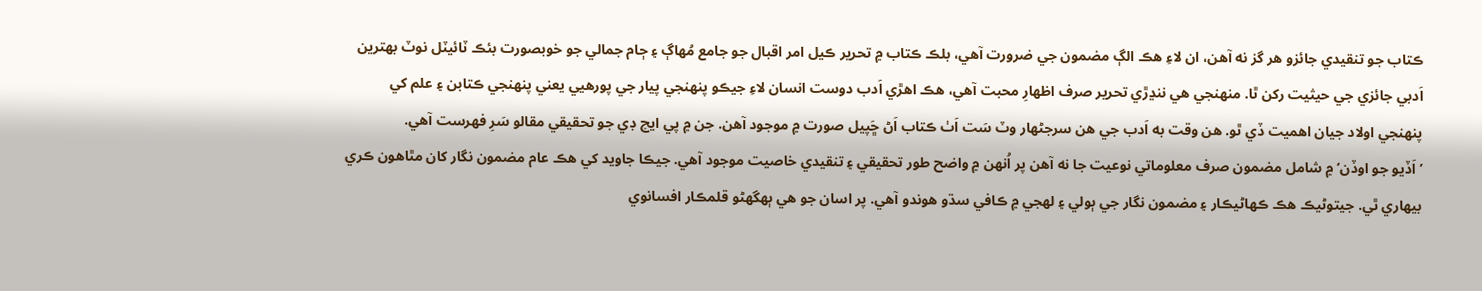ڪتاب جو تنقيدي جائزو ھر گز نه آھن، ان لاءِ ھڪ الڳ مضمون جي ضرورت آهي، بلڪ ڪتاب ۾ تحرير ڪيل امر اقبال جو جامع مُھاڳ ۽ ڄام جمالي جو خوبصورت بئڪ ٽائيٽل نوٽ بھترين اَدبي جائزي جي حيثيت رکن ٿا. منھنجي ھي ننڍڙي تحرير صرف اظھارِ محبت آھي، ھڪ اھڙي اَدب دوست انسان لاءِ جيڪو پنھنجي پيار جي پورھيي يعني پنھنجي ڪتابن ۽ علم کي پنھنجي اولاد جيان اھميت ڏي ٿو. ھن وقت به اَدب جي ھن سرجڻهار وٽ سَت اَٺ ڪتاب اَڻ ڇَپيل صورت ۾ موجود آھن. جن ۾ پي ايچ ڊي جو تحقيقي مقالو سَرِ فھرست آھي.
’اَڏيو جو اوڏن‘ ۾ شامل مضمون صرف معلوماتي نوعيت جا نه آھن پر اُنھن ۾ واضح طور تحقيقي ۽ تنقيدي خاصيت موجود آھي. جيڪا جاويد کي ھڪ عام مضمون نگار کان مٿاھون ڪري بيھاري ٿي. جيتوڻيڪ ھڪ ڪھاڻيڪار ۽ مضمون نگار جي ٻولي ۽ لھجي ۾ ڪافي سڌو ھوندو آھي. پر اسان جو ھي ٻھگھڻو قلمڪار افسانوي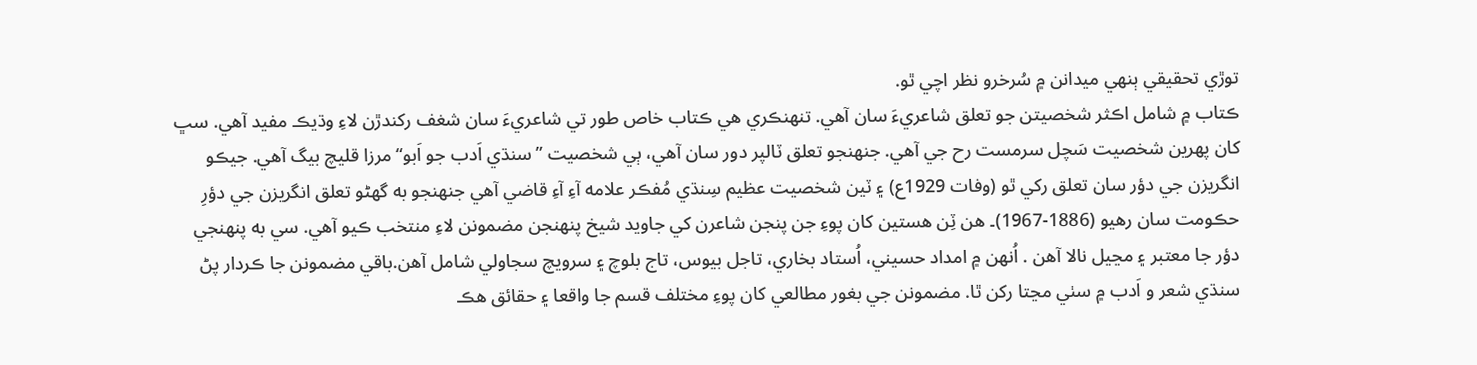توڙي تحقيقي ٻنھي ميدانن ۾ سُرخرو نظر اچي ٿو.
ڪتاب ۾ شامل اڪثر شخصيتن جو تعلق شاعريءَ سان آھي. تنھنڪري ھي ڪتاب خاص طور تي شاعريءَ سان شغف رکندڙن لاءِ وڌيڪ مفيد آھي. سڀ کان پھرين شخصيت سَچل سرمست رح جي آھي. جنھنجو تعلق ٽالپر دور سان آهي، ٻي شخصيت ”سنڌي اَدب جو اَبو“ مرزا قليچ بيگ آھي. جيڪو انگريزن جي دؤر سان تعلق رکي ٿو (وفات 1929ع) ۽ ٽين شخصيت عظيم سِنڌي مُفڪر علامه آءِ آءِ قاضي آھي جنھنجو به گھڻو تعلق انگريزن جي دؤرِ حڪومت سان رھيو (1886-1967)۔ ھن ٽِن ھستين کان پوءِ جن پنجن شاعرن کي جاويد شيخ پنھنجن مضمونن لاءِ منتخب ڪيو آھي. سي به پنھنجي دؤر جا معتبر ۽ مڃيل نالا آھن . اُنھن ۾ امداد حسيني، اُستاد بخاري، تاجل بيوس، تاج بلوچ ۽ سرويچ سجاولي شامل آھن.باقي مضمونن جا ڪردار پڻ سنڌي شعر و اَدب ۾ سٺي مڃتا رکن ٿا. مضمونن جي بغور مطالعي کان پوءِ مختلف قسم جا واقعا ۽ حقائق ھڪ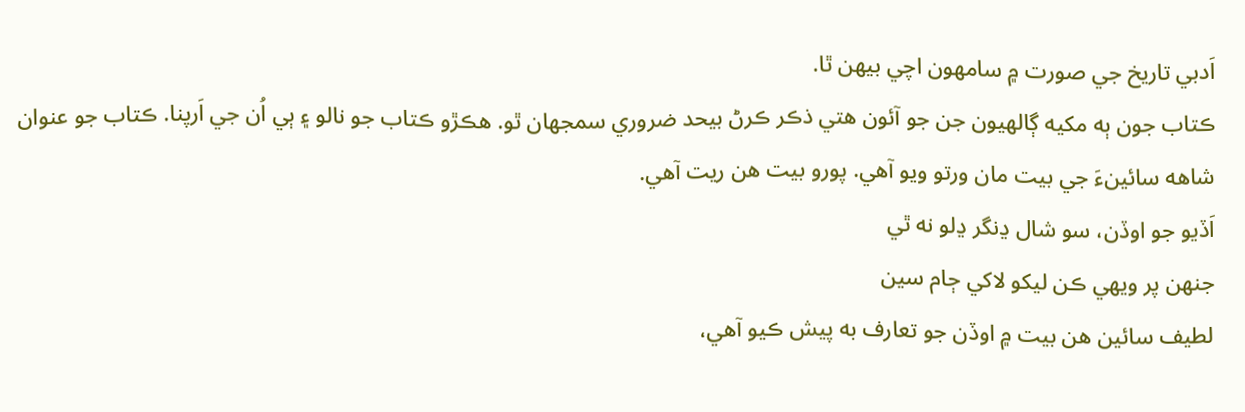اَدبي تاريخ جي صورت ۾ سامھون اچي بيھن ٿا.
ڪتاب جون ٻه مکيه ڳالھيون جن جو آئون ھتي ذڪر ڪرڻ بيحد ضروري سمجھان ٿو. ھڪڙو ڪتاب جو نالو ۽ ٻي اُن جي اَرپنا. ڪتاب جو عنوان شاهه سائينءَ جي بيت مان ورتو ويو آهي. پورو بيت ھن ريت آھي.
اَڏيو جو اوڏن، سو شال ڍنگر ڍلو نه ٿي
جنھن پر ويھي ڪن ليکو لاکي ڄام سين
لطيف سائين ھن بيت ۾ اوڏن جو تعارف به پيش ڪيو آھي،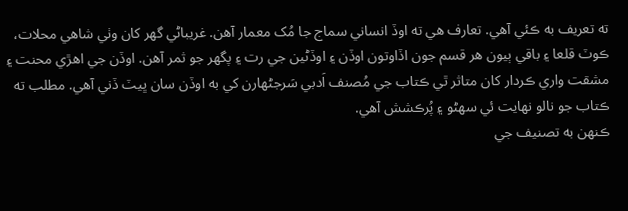ته تعريف به ڪئي آھي. تعارف ھي ته اوڏ انساني سماج جا مُک معمار آھن. غريباڻي گھر کان وٺي شاھي محلات، ڪوٽ قلعا ۽ باقي ٻيون ھر قسم جون اڏاوتون اوڏن ۽ اوڏڻين جي رت ۽ پگھر جو ثمر آھن. اوڏن جي اھڙي محنت ۽ مشقت واري ڪردار کان متاثر ٿي ڪتاب جي مُصنف اَدبي سَرجڻھارن کي به اوڏن سان ڀيٽ ڏني آھي. مطلب ته ڪتاب جو نالو نھايت ئي سھڻو ۽ پُرڪشش آھي.
ڪنھن به تصنيف جي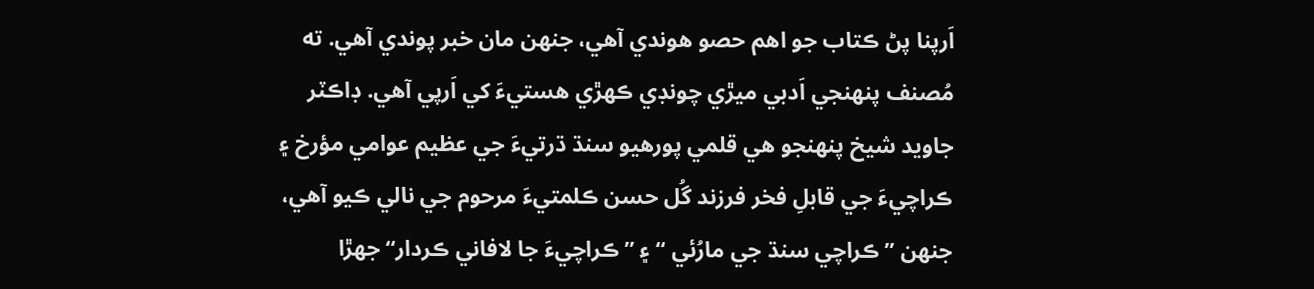اَرپنا پڻ ڪتاب جو اھم حصو ھوندي آھي، جنھن مان خبر پوندي آھي. ته مُصنف پنھنجي اَدبي ميڙي چونڊي ڪھڙي ھستيءَ کي اَرپي آھي. ڊاڪٽر جاويد شيخ پنھنجو ھي قلمي پورھيو سنڌ ڌرتيءَ جي عظيم عوامي مؤرخ ۽ ڪراچيءَ جي قابلِ فخر فرزند گُل حسن ڪلمتيءَ مرحوم جي نالي ڪيو آھي، جنھن ”ڪراچي سنڌ جي مارُئي “ ۽ ”ڪراچيءَ جا لافاني ڪردار“ جھڙا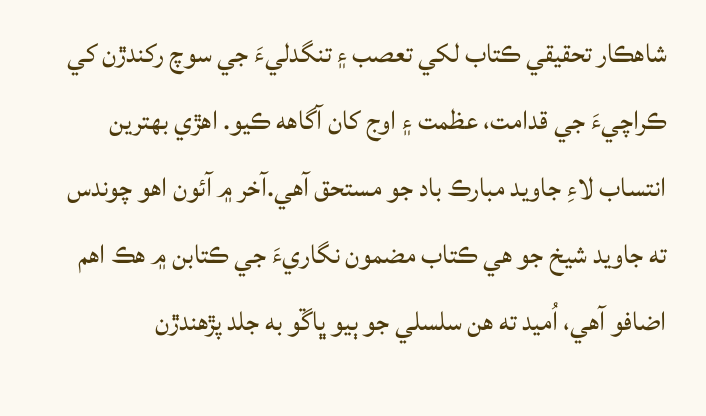شاھڪار تحقيقي ڪتاب لکي تعصب ۽ تنگدليءَ جي سوچ رکندڙن کي ڪراچيءَ جي قدامت، عظمت ۽ اوج کان آگاهه ڪيو. اھڙي بھترين انتساب لاءِ جاويد مبارڪ باد جو مستحق آهي.آخر ۾ آئون اھو چوندس ته جاويد شيخ جو ھي ڪتاب مضمون نگاريءَ جي ڪتابن ۾ ھڪ اھم اضافو آھي، اُميد ته ھن سلسلي جو ٻيو ڀاڱو به جلد پڙھندڙن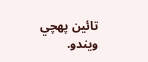تائين پھچي ويندو.